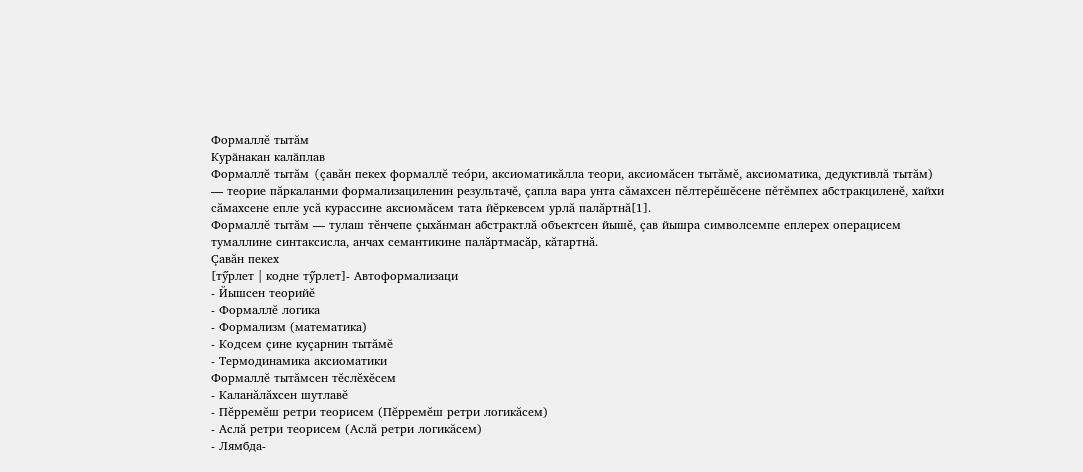Формаллĕ тытăм
Курӑнакан калӑплав
Формаллĕ тытăм (çавăн пекех формаллĕ тео́ри, аксиоматикăлла теори, аксиомăсен тытăмĕ, аксиоматика, дедуктивлă тытăм) — теорие пăркаланми формализациленин результачĕ, çапла вара унта сăмахсен пĕлтерĕшĕсене пĕтĕмпех абстракциленĕ, хайхи сăмахсене епле усă курассине аксиомăсем тата йĕркевсем урлă палăртнă[1].
Формаллĕ тытăм — тулаш тĕнчепе çыхăнман абстрактлă объектсен йышĕ, çав йышра символсемпе еплерех операцисем тумаллине синтаксисла, анчах семантикине палăртмасăр, кăтартнă.
Çавăн пекех
[тӳрлет | кодне тӳрлет]- Автоформализаци
- Йышсен теорийĕ
- Формаллĕ логика
- Формализм (математика)
- Кодсем çине куçарнин тытăмĕ
- Термодинамика аксиоматики
Формаллĕ тытăмсен тĕслĕхĕсем
- Каланăлăхсен шутлавĕ
- Пĕрремĕш ретри теорисем (Пĕрремĕш ретри логикăсем)
- Аслă ретри теорисем (Аслă ретри логикăсем)
- Лямбда-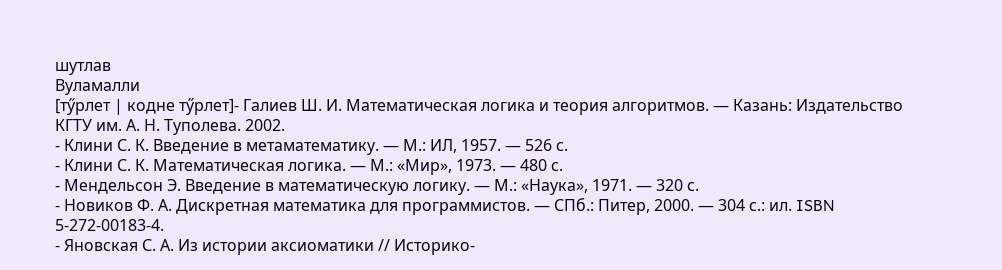шутлав
Вуламалли
[тӳрлет | кодне тӳрлет]- Галиев Ш. И. Математическая логика и теория алгоритмов. — Казань: Издательство КГТУ им. А. Н. Туполева. 2002.
- Клини С. К. Введение в метаматематику. — М.: ИЛ, 1957. — 526 с.
- Клини С. К. Математическая логика. — М.: «Мир», 1973. — 480 с.
- Мендельсон Э. Введение в математическую логику. — М.: «Наука», 1971. — 320 с.
- Новиков Ф. А. Дискретная математика для программистов. — СПб.: Питер, 2000. — 304 с.: ил. ISBN 5-272-00183-4.
- Яновская С. А. Из истории аксиоматики // Историко-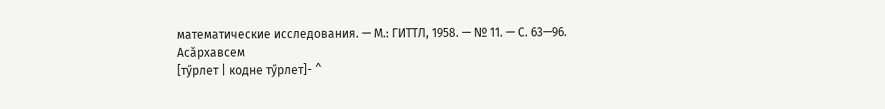математические исследования. — М.: ГИТТЛ, 1958. — № 11. — С. 63—96.
Асăрхавсем
[тӳрлет | кодне тӳрлет]- ^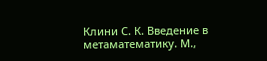Клини С. К. Введение в метаматематику. М.,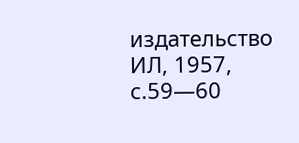издательство ИЛ, 1957, с.59—60